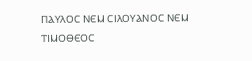ⲠⲀⲨⲖⲞⲤ ⲚⲈⲘ ⲤⲒⲖⲞⲨⲀⲚⲞⲤ ⲚⲈⲘ ⲦⲒⲘⲞⲐⲈⲞⲤ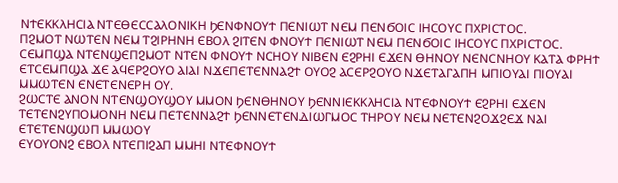ⲚϮⲈⲔⲔⲖⲎⲤⲒⲀ ⲚⲦⲈⲐⲈⲤⲤⲀⲖⲞⲚⲒⲔⲎ ϦⲈⲚⲪⲚⲞⲨϮ ⲠⲈⲚⲒⲰⲦ ⲚⲈⲘ ⲠⲈⲚϬⲞⲒⲤ ⲒⲎⲤⲞⲨⲤ ⲠⲬⲢⲒⲤⲦⲞⲤ.
ⲠϨⲘⲞⲦ ⲚⲰⲦⲈⲚ ⲚⲈⲘ ⲦϨⲒⲢⲎⲚⲎ ⲈⲂⲞⲖ ϨⲒⲦⲈⲚ ⲪⲚⲞⲨϮ ⲠⲈⲚⲒⲰⲦ ⲚⲈⲘ ⲠⲈⲚϬⲞⲒⲤ ⲒⲎⲤⲞⲨⲤ ⲠⲬⲢⲒⲤⲦⲞⲤ.
ⲤⲈⲘⲠϢⲀ ⲚⲦⲈⲚϢⲈⲠϨⲘⲞⲦ ⲚⲦⲈⲚ ⲪⲚⲞⲨϮ ⲚⲤⲎⲞⲨ ⲚⲒⲂⲈⲚ ⲈϨⲢⲎⲒ ⲈϪⲈⲚ ⲐⲎⲚⲞⲨ ⲚⲈⲚⲤⲚⲎⲞⲨ ⲔⲀⲦⲀ ⲪⲢⲎϮ ⲈⲦⲤⲈⲘⲠϢⲀ ϪⲈ ⲀϤⲈⲢϨⲞⲨⲞ ⲀⲒⲀⲒ ⲚϪⲈⲠⲈⲦⲈⲚⲚⲀϨϮ ⲞⲨⲞϨ ⲀⲤⲈⲢϨⲞⲨⲞ ⲚϪⲈⲦⲀⲄⲀⲠⲎ ⲘⲠⲒⲞⲨⲀⲒ ⲠⲒⲞⲨⲀⲒ ⲘⲘⲰⲦⲈⲚ ⲈⲚⲈⲦⲈⲚⲈⲢⲎ ⲞⲨ.
ϨⲰⲤⲦⲈ ⲀⲚⲞⲚ ⲚⲦⲈⲚϢⲞⲨϢⲞⲨ ⲘⲘⲞⲚ ϦⲈⲚⲐⲎⲚⲞⲨ ϦⲈⲚⲚⲒⲈⲔⲔⲖⲎⲤⲒⲀ ⲚⲦⲈⲪⲚⲞⲨϮ ⲈϨⲢⲎⲒ ⲈϪⲈⲚ ⲦⲈⲦⲈⲚϨⲨⲠⲞⲘⲞⲚⲎ ⲚⲈⲘ ⲠⲈⲦⲈⲚⲚⲀϨϮ ϦⲈⲚⲚⲈⲦⲈⲚⲆⲒⲰⲄⲘⲞⲤ ⲦⲎⲢⲞⲨ ⲚⲈⲘ ⲚⲈⲦⲈⲚϨⲞϪϨⲈϪ ⲚⲀⲒ ⲈⲦⲈⲦⲈⲚϢⲰⲠ ⲘⲘⲰⲞⲨ
ⲈⲨⲞⲨⲞⲚϨ ⲈⲂⲞⲖ ⲚⲦⲈⲠⲒϨⲀⲠ ⲘⲘⲎⲒ ⲚⲦⲈⲪⲚⲞⲨϮ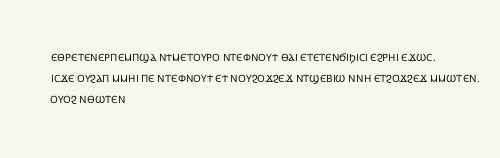ⲈⲐⲢⲈⲦⲈⲚⲈⲢⲠⲈⲘⲠϢⲀ ⲚϮⲘⲈⲦⲞⲨⲢⲞ ⲚⲦⲈⲪⲚⲞⲨϮ ⲐⲀⲒ ⲈⲦⲈⲦⲈⲚϬⲒϦⲒⲤⲒ ⲈϨⲢⲎⲒ ⲈϪⲰⲤ.
ⲒⲤϪⲈ ⲞⲨϨⲀⲠ ⲘⲘⲎⲒ ⲠⲈ ⲚⲦⲈⲪⲚⲞⲨϮ ⲈϮ ⲚⲞⲨϨⲞϪϨⲈϪ ⲚⲦϢⲈⲂⲒⲰ ⲚⲚⲎ ⲈⲦϨⲞϪϨⲈϪ ⲘⲘⲰⲦⲈⲚ.
ⲞⲨⲞϨ ⲚⲐⲰⲦⲈⲚ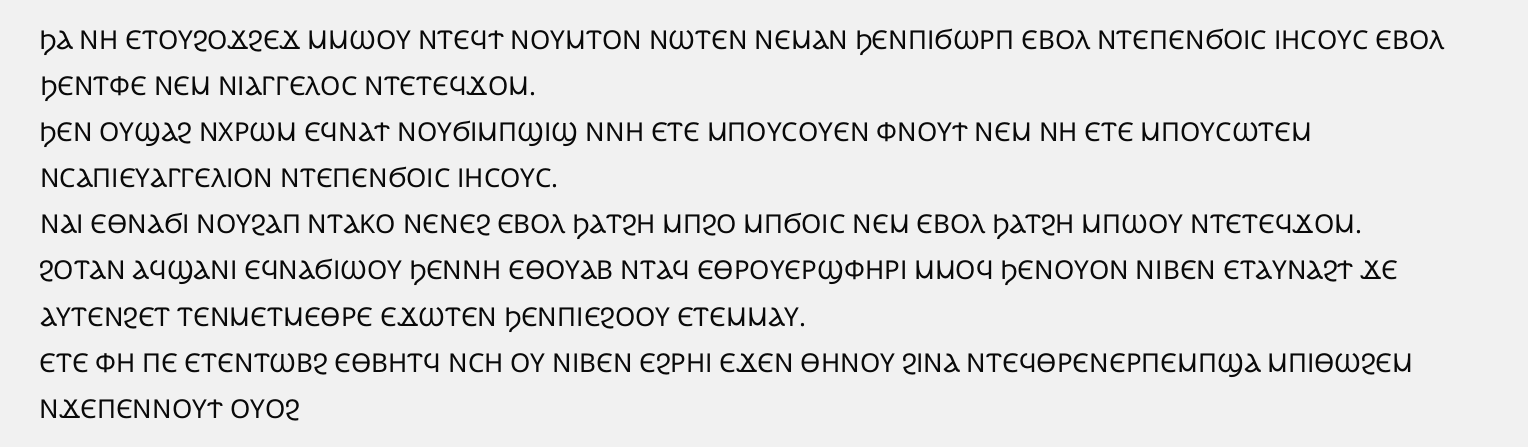ϦⲀ ⲚⲎ ⲈⲦⲞⲨϨⲞϪϨⲈϪ ⲘⲘⲰⲞⲨ ⲚⲦⲈϤϮ ⲚⲞⲨⲘⲦⲞⲚ ⲚⲰⲦⲈⲚ ⲚⲈⲘⲀⲚ ϦⲈⲚⲠⲒϬⲰⲢⲠ ⲈⲂⲞⲖ ⲚⲦⲈⲠⲈⲚϬⲞⲒⲤ ⲒⲎⲤⲞⲨⲤ ⲈⲂⲞⲖ ϦⲈⲚⲦⲪⲈ ⲚⲈⲘ ⲚⲒⲀⲄⲄⲈⲖⲞⲤ ⲚⲦⲈⲦⲈϤϪⲞⲘ.
ϦⲈⲚ ⲞⲨϢⲀϨ ⲚⲬⲢⲰⲘ ⲈϤⲚⲀϮ ⲚⲞⲨϬⲒⲘⲠϢⲒϢ ⲚⲚⲎ ⲈⲦⲈ ⲘⲠⲞⲨⲤⲞⲨⲈⲚ ⲪⲚⲞⲨϮ ⲚⲈⲘ ⲚⲎ ⲈⲦⲈ ⲘⲠⲞⲨⲤⲰⲦⲈⲘ ⲚⲤⲀⲠⲒⲈⲨⲀⲄⲄⲈⲖⲒⲞⲚ ⲚⲦⲈⲠⲈⲚϬⲞⲒⲤ ⲒⲎⲤⲞⲨⲤ.
ⲚⲀⲒ ⲈⲐⲚⲀϬⲒ ⲚⲞⲨϨⲀⲠ ⲚⲦⲀⲔⲞ ⲚⲈⲚⲈϨ ⲈⲂⲞⲖ ϦⲀⲦϨⲎ ⲘⲠϨⲞ ⲘⲠϬⲞⲒⲤ ⲚⲈⲘ ⲈⲂⲞⲖ ϦⲀⲦϨⲎ ⲘⲠⲰⲞⲨ ⲚⲦⲈⲦⲈϤϪⲞⲘ.
ϨⲞⲦⲀⲚ ⲀϤϢⲀⲚⲒ ⲈϤⲚⲀϬⲒⲰⲞⲨ ϦⲈⲚⲚⲎ ⲈⲐⲞⲨⲀⲂ ⲚⲦⲀϤ ⲈⲐⲢⲞⲨⲈⲢϢⲪⲎⲢⲒ ⲘⲘⲞϤ ϦⲈⲚⲞⲨⲞⲚ ⲚⲒⲂⲈⲚ ⲈⲦⲀⲨⲚⲀϨϮ ϪⲈ ⲀⲨⲦⲈⲚϨⲈⲦ ⲦⲈⲚⲘⲈⲦⲘⲈⲐⲢⲈ ⲈϪⲰⲦⲈⲚ ϦⲈⲚⲠⲒⲈϨⲞⲞⲨ ⲈⲦⲈⲘⲘⲀⲨ.
ⲈⲦⲈ ⲪⲎ ⲠⲈ ⲈⲦⲈⲚⲦⲰⲂϨ ⲈⲐⲂⲎⲦϤ ⲚⲤⲎ ⲞⲨ ⲚⲒⲂⲈⲚ ⲈϨⲢⲎⲒ ⲈϪⲈⲚ ⲐⲎⲚⲞⲨ ϨⲒⲚⲀ ⲚⲦⲈϤⲐⲢⲈⲚⲈⲢⲠⲈⲘⲠϢⲀ ⲘⲠⲒⲐⲰϨⲈⲘ ⲚϪⲈⲠⲈⲚⲚⲞⲨϮ ⲞⲨⲞϨ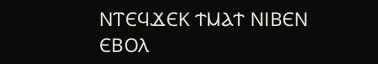ⲚⲦⲈϤϪⲈⲔ ϮⲘⲀϮ ⲚⲒⲂⲈⲚ ⲈⲂⲞⲖ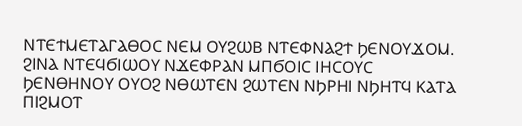ⲚⲦⲈϮⲘⲈⲦⲀⲄⲀⲐⲞⲤ ⲚⲈⲘ ⲞⲨϨⲰⲂ ⲚⲦⲈⲪⲚⲀϨϮ ϦⲈⲚⲞⲨϪⲞⲘ.
ϨⲒⲚⲀ ⲚⲦⲈϤϬⲒⲰⲞⲨ ⲚϪⲈⲪⲢⲀⲚ ⲘⲠϬⲞⲒⲤ ⲒⲎⲤⲞⲨⲤ ϦⲈⲚⲐⲎⲚⲞⲨ ⲞⲨⲞϨ ⲚⲐⲰⲦⲈⲚ ϨⲰⲦⲈⲚ ⲚϦⲢⲎⲒ ⲚϦⲎⲦϤ ⲔⲀⲦⲀ ⲠⲒϨⲘⲞⲦ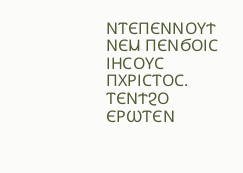ⲚⲦⲈⲠⲈⲚⲚⲞⲨϮ ⲚⲈⲘ ⲠⲈⲚϬⲞⲒⲤ ⲒⲎⲤⲞⲨⲤ ⲠⲬⲢⲒⲤⲦⲞⲤ.
ⲦⲈⲚϮϨⲞ ⲈⲢⲰⲦⲈⲚ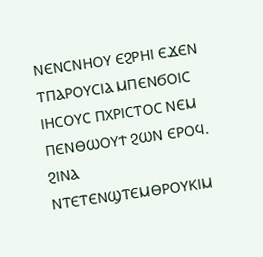ⲚⲈⲚⲤⲚⲎⲞⲨ ⲈϨⲢⲎⲒ ⲈϪⲈⲚ ⲦⲠⲀⲢⲞⲨⲤⲒⲀ ⲘⲠⲈⲚϬⲞⲒⲤ ⲒⲎⲤⲞⲨⲤ ⲠⲬⲢⲒⲤⲦⲞⲤ ⲚⲈⲘ ⲠⲈⲚⲐⲰⲞⲨϮ ϨⲰⲚ ⲈⲢⲞϤ.
ϨⲒⲚⲀ ⲚⲦⲈⲦⲈⲚϢⲦⲈⲘⲐⲢⲞⲨⲔⲒⲘ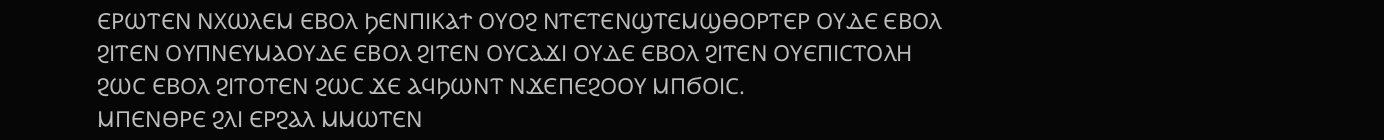ⲈⲢⲰⲦⲈⲚ ⲚⲬⲰⲖⲈⲘ ⲈⲂⲞⲖ ϦⲈⲚⲠⲒⲔⲀϮ ⲞⲨⲞϨ ⲚⲦⲈⲦⲈⲚϢⲦⲈⲘϢⲐⲞⲢⲦⲈⲢ ⲞⲨⲆⲈ ⲈⲂⲞⲖ ϨⲒⲦⲈⲚ ⲞⲨⲠⲚⲈⲨⲘⲀⲞⲨⲆⲈ ⲈⲂⲞⲖ ϨⲒⲦⲈⲚ ⲞⲨⲤⲀϪⲒ ⲞⲨⲆⲈ ⲈⲂⲞⲖ ϨⲒⲦⲈⲚ ⲞⲨⲈⲠⲒⲤⲦⲞⲖⲎ ϨⲰⲤ ⲈⲂⲞⲖ ϨⲒⲦⲞⲦⲈⲚ ϨⲰⲤ ϪⲈ ⲀϤϦⲰⲚⲦ ⲚϪⲈⲠⲈϨⲞⲞⲨ ⲘⲠϬⲞⲒⲤ.
ⲘⲠⲈⲚⲐⲢⲈ ϨⲖⲒ ⲈⲢϨⲀⲖ ⲘⲘⲰⲦⲈⲚ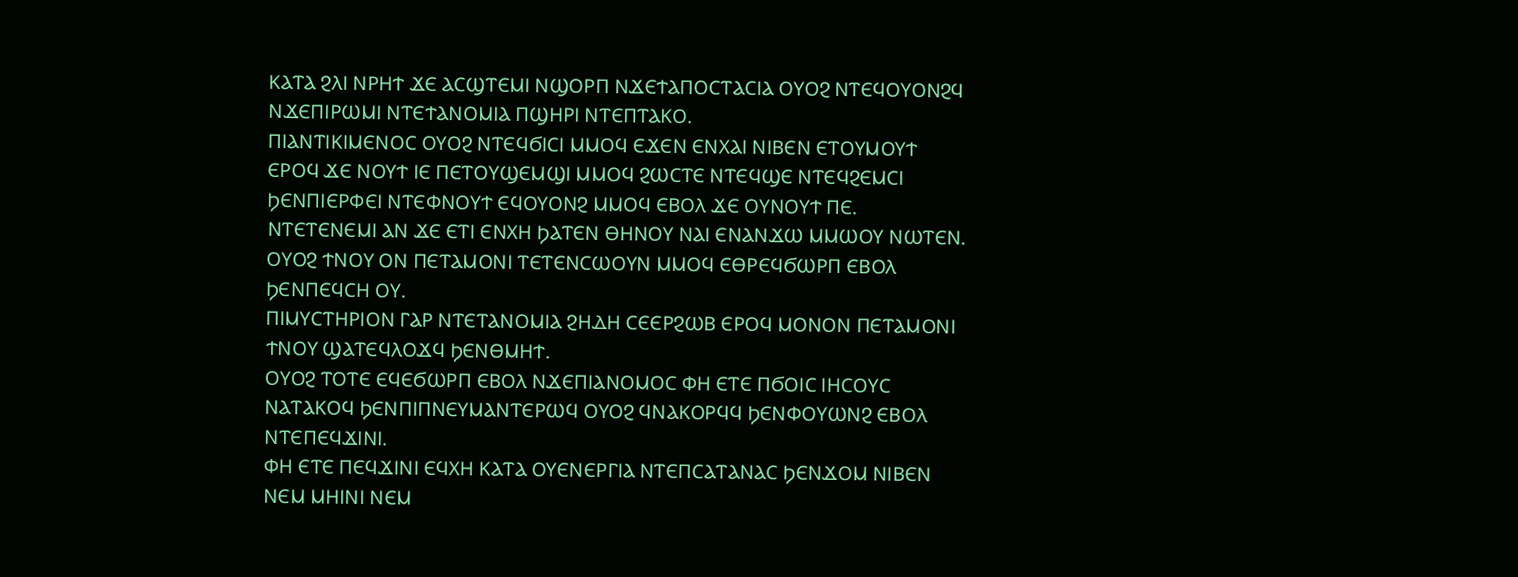ⲔⲀⲦⲀ ϨⲖⲒ ⲚⲢⲎϮ ϪⲈ ⲀⲤϢⲦⲈⲘⲒ ⲚϢⲞⲢⲠ ⲚϪⲈϮⲀⲠⲞⲤⲦⲀⲤⲒⲀ ⲞⲨⲞϨ ⲚⲦⲈϤⲞⲨⲞⲚϨϤ ⲚϪⲈⲠⲒⲢⲰⲘⲒ ⲚⲦⲈϮⲀⲚⲞⲘⲒⲀ ⲠϢⲎⲢⲒ ⲚⲦⲈⲠⲦⲀⲔⲞ.
ⲠⲒⲀⲚⲦⲒⲔⲒⲘⲈⲚⲞⲤ ⲞⲨⲞϨ ⲚⲦⲈϤϬⲒⲤⲒ ⲘⲘⲞϤ ⲈϪⲈⲚ ⲈⲚⲬⲀⲒ ⲚⲒⲂⲈⲚ ⲈⲦⲞⲨⲘⲞⲨϮ ⲈⲢⲞϤ ϪⲈ ⲚⲞⲨϮ ⲒⲈ ⲠⲈⲦⲞⲨϢⲈⲘϢⲒ ⲘⲘⲞϤ ϨⲰⲤⲦⲈ ⲚⲦⲈϤϢⲈ ⲚⲦⲈϤϨⲈⲘⲤⲒ ϦⲈⲚⲠⲒⲈⲢⲪⲈⲒ ⲚⲦⲈⲪⲚⲞⲨϮ ⲈϤⲞⲨⲞⲚϨ ⲘⲘⲞϤ ⲈⲂⲞⲖ ϪⲈ ⲞⲨⲚⲞⲨϮ ⲠⲈ.
ⲚⲦⲈⲦⲈⲚⲈⲘⲒ ⲀⲚ ϪⲈ ⲈⲦⲒ ⲈⲚⲬⲎ ϦⲀⲦⲈⲚ ⲐⲎⲚⲞⲨ ⲚⲀⲒ ⲈⲚⲀⲚϪⲰ ⲘⲘⲰⲞⲨ ⲚⲰⲦⲈⲚ.
ⲞⲨⲞϨ ϮⲚⲞⲨ ⲞⲚ ⲠⲈⲦⲀⲘⲞⲚⲒ ⲦⲈⲦⲈⲚⲤⲰⲞⲨⲚ ⲘⲘⲞϤ ⲈⲐⲢⲈϤϬⲰⲢⲠ ⲈⲂⲞⲖ ϦⲈⲚⲠⲈϤⲤⲎ ⲞⲨ.
ⲠⲒⲘⲨⲤⲦⲎⲢⲒⲞⲚ ⲄⲀⲢ ⲚⲦⲈⲦⲀⲚⲞⲘⲒⲀ ϨⲎⲆⲎ ⲤⲈⲈⲢϨⲰⲂ ⲈⲢⲞϤ ⲘⲞⲚⲞⲚ ⲠⲈⲦⲀⲘⲞⲚⲒ ϮⲚⲞⲨ ϢⲀⲦⲈϤⲖⲞϪϤ ϦⲈⲚⲐⲘⲎϮ.
ⲞⲨⲞϨ ⲦⲞⲦⲈ ⲈϤⲈϬⲰⲢⲠ ⲈⲂⲞⲖ ⲚϪⲈⲠⲒⲀⲚⲞⲘⲞⲤ ⲪⲎ ⲈⲦⲈ ⲠϬⲞⲒⲤ ⲒⲎⲤⲞⲨⲤ ⲚⲀⲦⲀⲔⲞϤ ϦⲈⲚⲠⲒⲠⲚⲈⲨⲘⲀⲚⲦⲈⲢⲰϤ ⲞⲨⲞϨ ϤⲚⲀⲔⲞⲢϤϤ ϦⲈⲚⲪⲞⲨⲰⲚϨ ⲈⲂⲞⲖ ⲚⲦⲈⲠⲈϤϪⲒⲚⲒ.
ⲪⲎ ⲈⲦⲈ ⲠⲈϤϪⲒⲚⲒ ⲈϤⲬⲎ ⲔⲀⲦⲀ ⲞⲨⲈⲚⲈⲢⲄⲒⲀ ⲚⲦⲈⲠⲤⲀⲦⲀⲚⲀⲤ ϦⲈⲚϪⲞⲘ ⲚⲒⲂⲈⲚ ⲚⲈⲘ ⲘⲎⲒⲚⲒ ⲚⲈⲘ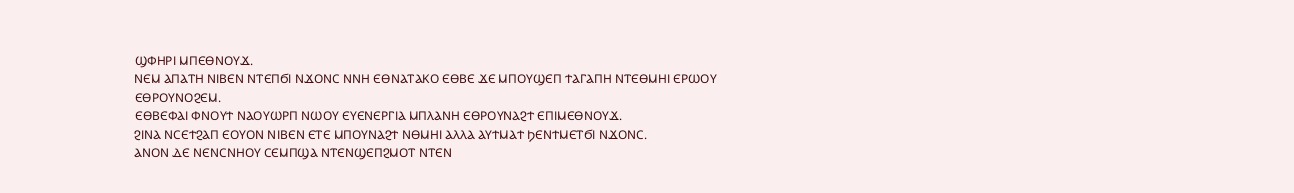ϢⲪⲎⲢⲒ ⲘⲠⲈⲐⲚⲞⲨϪ.
ⲚⲈⲘ ⲀⲠⲀⲦⲎ ⲚⲒⲂⲈⲚ ⲚⲦⲈⲠϬⲒ ⲚϪⲞⲚⲤ ⲚⲚⲎ ⲈⲐⲚⲀⲦⲀⲔⲞ ⲈⲐⲂⲈ ϪⲈ ⲘⲠⲞⲨϢⲈⲠ ϮⲀⲄⲀⲠⲎ ⲚⲦⲈⲐⲘⲎⲒ ⲈⲢⲰⲞⲨ ⲈⲐⲢⲞⲨⲚⲞϨⲈⲘ.
ⲈⲐⲂⲈⲪⲀⲒ ⲪⲚⲞⲨϮ ⲚⲀⲞⲨⲰⲢⲠ ⲚⲰⲞⲨ ⲈⲨⲈⲚⲈⲢⲄⲒⲀ ⲘⲠⲖⲀⲚⲎ ⲈⲐⲢⲞⲨⲚⲀϨϮ ⲈⲠⲒⲘⲈⲐⲚⲞⲨϪ.
ϨⲒⲚⲀ ⲚⲤⲈϮϨⲀⲠ ⲈⲞⲨⲞⲚ ⲚⲒⲂⲈⲚ ⲈⲦⲈ ⲘⲠⲞⲨⲚⲀϨϮ ⲚⲐⲘⲎⲒ ⲀⲖⲖⲀ ⲀⲨϮⲘⲀϮ ϦⲈⲚϮⲘⲈⲦϬⲒ ⲚϪⲞⲚⲤ.
ⲀⲚⲞⲚ ⲆⲈ ⲚⲈⲚⲤⲚⲎⲞⲨ ⲤⲈⲘⲠϢⲀ ⲚⲦⲈⲚϢⲈⲠϨⲘⲞⲦ ⲚⲦⲈⲚ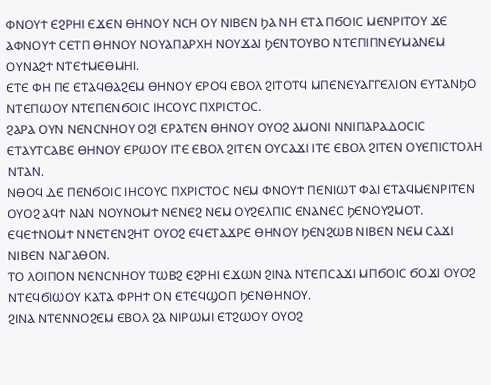ⲪⲚⲞⲨϮ ⲈϨⲢⲎⲒ ⲈϪⲈⲚ ⲐⲎⲚⲞⲨ ⲚⲤⲎ ⲞⲨ ⲚⲒⲂⲈⲚ ϦⲀ ⲚⲎ ⲈⲦⲀ ⲠϬⲞⲒⲤ ⲘⲈⲚⲢⲒⲦⲞⲨ ϪⲈ ⲀⲪⲚⲞⲨϮ ⲤⲈⲦⲠ ⲐⲎⲚⲞⲨ ⲚⲞⲨⲀⲠⲀⲢⲬⲎ ⲚⲞⲨϪⲀⲒ ϦⲈⲚⲦⲞⲨⲂⲞ ⲚⲦⲈⲠⲒⲠⲚⲈⲨⲘⲀⲚⲈⲘ ⲞⲨⲚⲀϨϮ ⲚⲦⲈϮⲘⲈⲐⲘⲎⲒ.
ⲈⲦⲈ ⲪⲎ ⲠⲈ ⲈⲦⲀϤⲐⲀϨⲈⲘ ⲐⲎⲚⲞⲨ ⲈⲢⲞϤ ⲈⲂⲞⲖ ϨⲒⲦⲞⲦϤ ⲘⲠⲈⲚⲈⲨⲀⲄⲄⲈⲖⲒⲞⲚ ⲈⲨⲦⲀⲚϦⲞ ⲚⲦⲈⲠⲰⲞⲨ ⲚⲦⲈⲠⲈⲚϬⲞⲒⲤ ⲒⲎⲤⲞⲨⲤ ⲠⲬⲢⲒⲤⲦⲞⲤ.
ϨⲀⲢⲀ ⲞⲨⲚ ⲚⲈⲚⲤⲚⲎⲞⲨ ⲞϨⲒ ⲈⲢⲀⲦⲈⲚ ⲐⲎⲚⲞⲨ ⲞⲨⲞϨ ⲀⲘⲞⲚⲒ ⲚⲚⲒⲠⲀⲢⲀⲆⲞⲤⲒⲤ ⲈⲦⲀⲨⲦⲤⲀⲂⲈ ⲐⲎⲚⲞⲨ ⲈⲢⲰⲞⲨ ⲒⲦⲈ ⲈⲂⲞⲖ ϨⲒⲦⲈⲚ ⲞⲨⲤⲀϪⲒ ⲒⲦⲈ ⲈⲂⲞⲖ ϨⲒⲦⲈⲚ ⲞⲨⲈⲠⲒⲤⲦⲞⲖⲎ ⲚⲦⲀⲚ.
ⲚⲐⲞϤ ⲆⲈ ⲠⲈⲚϬⲞⲒⲤ ⲒⲎⲤⲞⲨⲤ ⲠⲬⲢⲒⲤⲦⲞⲤ ⲚⲈⲘ ⲪⲚⲞⲨϮ ⲠⲈⲚⲒⲰⲦ ⲪⲀⲒ ⲈⲦⲀϤⲘⲈⲚⲢⲒⲦⲈⲚ ⲞⲨⲞϨ ⲀϤϮ ⲚⲀⲚ ⲚⲞⲨⲚⲞⲘϮ ⲚⲈⲚⲈϨ ⲚⲈⲘ ⲞⲨϨⲈⲖⲠⲒⲤ ⲈⲚⲀⲚⲈⲤ ϦⲈⲚⲞⲨϨⲘⲞⲦ.
ⲈϤⲈϮⲚⲞⲘϮ ⲚⲚⲈⲦⲈⲚϨⲎⲦ ⲞⲨⲞϨ ⲈϤⲈⲦⲀϪⲢⲈ ⲐⲎⲚⲞⲨ ϦⲈⲚϨⲰⲂ ⲚⲒⲂⲈⲚ ⲚⲈⲘ ⲤⲀϪⲒ ⲚⲒⲂⲈⲚ ⲚⲀⲄⲀⲐⲞⲚ.
ⲦⲞ ⲖⲞⲒⲠⲞⲚ ⲚⲈⲚⲤⲚⲎⲞⲨ ⲦⲰⲂϨ ⲈϨⲢⲎⲒ ⲈϪⲰⲚ ϨⲒⲚⲀ ⲚⲦⲈⲠⲤⲀϪⲒ ⲘⲠϬⲞⲒⲤ ϬⲞϪⲒ ⲞⲨⲞϨ ⲚⲦⲈϤϬⲒⲰⲞⲨ ⲔⲀⲦⲀ ⲪⲢⲎϮ ⲞⲚ ⲈⲦⲈϤϢⲞⲠ ϦⲈⲚⲐⲎⲚⲞⲨ.
ϨⲒⲚⲀ ⲚⲦⲈⲚⲚⲞϨⲈⲘ ⲈⲂⲞⲖ ϨⲀ ⲚⲒⲢⲰⲘⲒ ⲈⲦϨⲰⲞⲨ ⲞⲨⲞϨ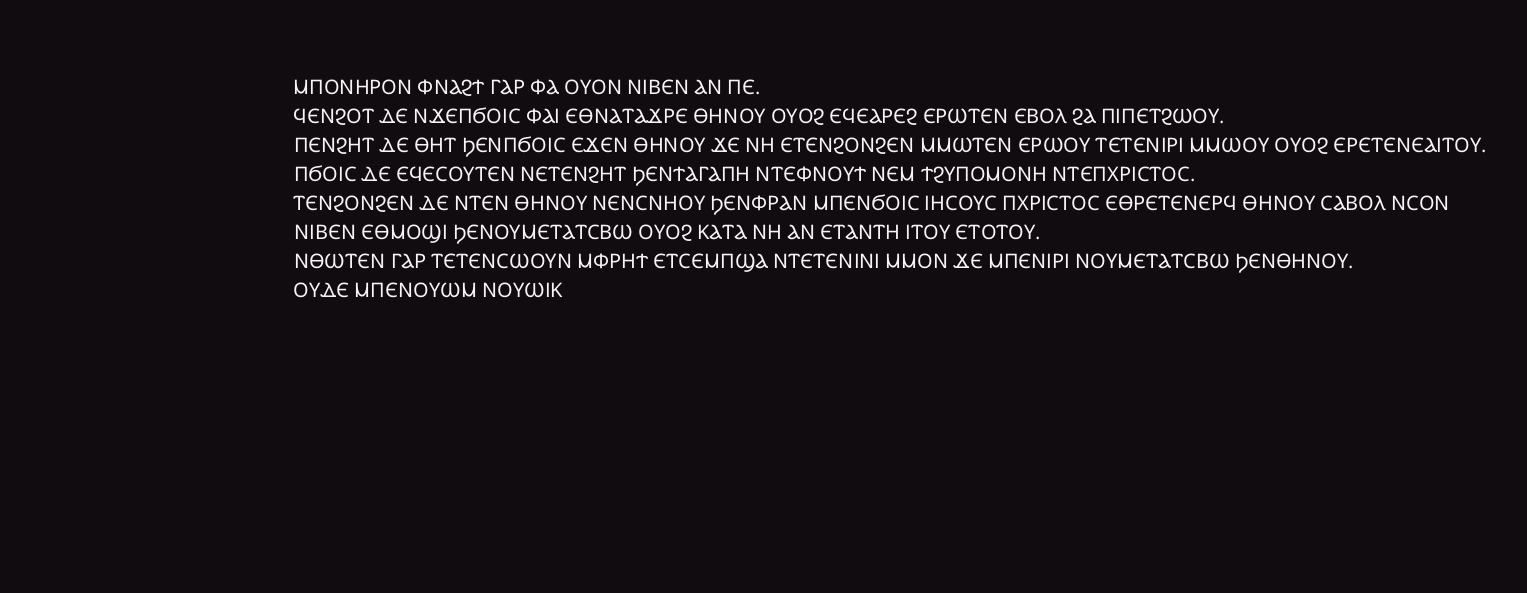ⲘⲠⲞⲚⲎⲢⲞⲚ ⲪⲚⲀϨϮ ⲄⲀⲢ ⲪⲀ ⲞⲨⲞⲚ ⲚⲒⲂⲈⲚ ⲀⲚ ⲠⲈ.
ϤⲈⲚϨⲞⲦ ⲆⲈ ⲚϪⲈⲠϬⲞⲒⲤ ⲪⲀⲒ ⲈⲐⲚⲀⲦⲀϪⲢⲈ ⲐⲎⲚⲞⲨ ⲞⲨⲞϨ ⲈϤⲈⲀⲢⲈϨ ⲈⲢⲰⲦⲈⲚ ⲈⲂⲞⲖ ϨⲀ ⲠⲒⲠⲈⲦϨⲰⲞⲨ.
ⲠⲈⲚϨⲎⲦ ⲆⲈ ⲐⲎⲦ ϦⲈⲚⲠϬⲞⲒⲤ ⲈϪⲈⲚ ⲐⲎⲚⲞⲨ ϪⲈ ⲚⲎ ⲈⲦⲈⲚϨⲞⲚϨⲈⲚ ⲘⲘⲰⲦⲈⲚ ⲈⲢⲰⲞⲨ ⲦⲈⲦⲈⲚⲒⲢⲒ ⲘⲘⲰⲞⲨ ⲞⲨⲞϨ ⲈⲢⲈⲦⲈⲚⲈⲀⲒⲦⲞⲨ.
ⲠϬⲞⲒⲤ ⲆⲈ ⲈϤⲈⲤⲞⲨⲦⲈⲚ ⲚⲈⲦⲈⲚϨⲎⲦ ϦⲈⲚϮⲀⲄⲀⲠⲎ ⲚⲦⲈⲪⲚⲞⲨϮ ⲚⲈⲘ ϮϨⲨⲠⲞⲘⲞⲚⲎ ⲚⲦⲈⲠⲬⲢⲒⲤⲦⲞⲤ.
ⲦⲈⲚϨⲞⲚϨⲈⲚ ⲆⲈ ⲚⲦⲈⲚ ⲐⲎⲚⲞⲨ ⲚⲈⲚⲤⲚⲎⲞⲨ ϦⲈⲚⲪⲢⲀⲚ ⲘⲠⲈⲚϬⲞⲒⲤ ⲒⲎⲤⲞⲨⲤ ⲠⲬⲢⲒⲤⲦⲞⲤ ⲈⲐⲢⲈⲦⲈⲚⲈⲢϤ ⲐⲎⲚⲞⲨ ⲤⲀⲂⲞⲖ ⲚⲤⲞⲚ ⲚⲒⲂⲈⲚ ⲈⲐⲘⲞϢⲒ ϦⲈⲚⲞⲨⲘⲈⲦⲀⲦⲤⲂⲰ ⲞⲨⲞϨ ⲔⲀⲦⲀ ⲚⲎ ⲀⲚ ⲈⲦⲀⲚⲦⲎ ⲒⲦⲞⲨ ⲈⲦⲞⲦⲞⲨ.
ⲚⲐⲰⲦⲈⲚ ⲄⲀⲢ ⲦⲈⲦⲈⲚⲤⲰⲞⲨⲚ ⲘⲪⲢⲎϮ ⲈⲦⲤⲈⲘⲠϢⲀ ⲚⲦⲈⲦⲈⲚⲒⲚⲒ ⲘⲘⲞⲚ ϪⲈ ⲘⲠⲈⲚⲒⲢⲒ ⲚⲞⲨⲘⲈⲦⲀⲦⲤⲂⲰ ϦⲈⲚⲐⲎⲚⲞⲨ.
ⲞⲨⲆⲈ ⲘⲠⲈⲚⲞⲨⲰⲘ ⲚⲞⲨⲰⲒⲔ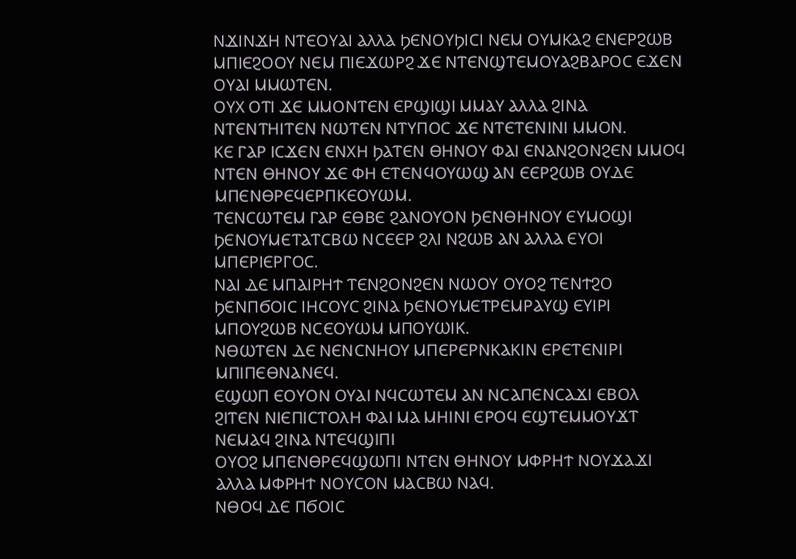ⲚϪⲒⲚϪⲎ ⲚⲦⲈⲞⲨⲀⲒ ⲀⲖⲖⲀ ϦⲈⲚⲞⲨϦⲒⲤⲒ ⲚⲈⲘ ⲞⲨⲘⲔⲀϨ ⲈⲚⲈⲢϨⲰⲂ ⲘⲠⲒⲈϨⲞⲞⲨ ⲚⲈⲘ ⲠⲒⲈϪⲰⲢϨ ϪⲈ ⲚⲦⲈⲚϢⲦⲈⲘⲞⲨⲀϨⲂⲀⲢⲞⲤ ⲈϪⲈⲚ ⲞⲨⲀⲒ ⲘⲘⲰⲦⲈⲚ.
ⲞⲨⲬ ⲞⲦⲒ ϪⲈ ⲘⲘⲞⲚⲦⲈⲚ ⲈⲢϢⲒϢⲒ ⲘⲘⲀⲨ ⲀⲖⲖⲀ ϨⲒⲚⲀ ⲚⲦⲈⲚⲦⲎⲒⲦⲈⲚ ⲚⲰⲦⲈⲚ ⲚⲦⲨⲠⲞⲤ ϪⲈ ⲚⲦⲈⲦⲈⲚⲒⲚⲒ ⲘⲘⲞⲚ.
ⲔⲈ ⲄⲀⲢ ⲒⲤϪⲈⲚ ⲈⲚⲬⲎ ϦⲀⲦⲈⲚ ⲐⲎⲚⲞⲨ ⲪⲀⲒ ⲈⲚⲀⲚϨⲞⲚϨⲈⲚ ⲘⲘⲞϤ ⲚⲦⲈⲚ ⲐⲎⲚⲞⲨ ϪⲈ ⲪⲎ ⲈⲦⲈⲚϤⲞⲨⲰϢ ⲀⲚ ⲈⲈⲢϨⲰⲂ ⲞⲨⲆⲈ ⲘⲠⲈⲚⲐⲢⲈϤⲈⲢⲠⲔⲈⲞⲨⲰⲘ.
ⲦⲈⲚⲤⲰⲦⲈⲘ ⲄⲀⲢ ⲈⲐⲂⲈ ϨⲀⲚⲞⲨⲞⲚ ϦⲈⲚⲐⲎⲚⲞⲨ ⲈⲨⲘⲞϢⲒ ϦⲈⲚⲞⲨⲘⲈⲦⲀⲦⲤⲂⲰ ⲚⲤⲈⲈⲢ ϨⲖⲒ ⲚϨⲰⲂ ⲀⲚ ⲀⲖⲖⲀ ⲈⲨⲞⲒ ⲘⲠⲈⲢⲒⲈⲢⲄⲞⲤ.
ⲚⲀⲒ ⲆⲈ ⲘⲠⲀⲒⲢⲎϮ ⲦⲈⲚϨⲞⲚϨⲈⲚ ⲚⲰⲞⲨ ⲞⲨⲞϨ ⲦⲈⲚϮϨⲞ ϦⲈⲚⲠϬⲞⲒⲤ ⲒⲎⲤⲞⲨⲤ ϨⲒⲚⲀ ϦⲈⲚⲞⲨⲘⲈⲦⲢⲈⲘⲢⲀⲨϢ ⲈⲨⲒⲢⲒ ⲘⲠⲞⲨϨⲰⲂ ⲚⲤⲈⲞⲨⲰⲘ ⲘⲠⲞⲨⲰⲒⲔ.
ⲚⲐⲰⲦⲈⲚ ⲆⲈ ⲚⲈⲚⲤⲚⲎⲞⲨ ⲘⲠⲈⲢⲈⲢⲚⲔⲀⲔⲒⲚ ⲈⲢⲈⲦⲈⲚⲒⲢⲒ ⲘⲠⲒⲠⲈⲐⲚⲀⲚⲈϤ.
ⲈϢⲰⲠ ⲈⲞⲨⲞⲚ ⲞⲨⲀⲒ ⲚϤⲤⲰⲦⲈⲘ ⲀⲚ ⲚⲤⲀⲠⲈⲚⲤⲀϪⲒ ⲈⲂⲞⲖ ϨⲒⲦⲈⲚ ⲚⲒⲈⲠⲒⲤⲦⲞⲖⲎ ⲪⲀⲒ ⲘⲀ ⲘⲎⲒⲚⲒ ⲈⲢⲞϤ ⲈϢⲦⲈⲘⲘⲞⲨϪⲦ ⲚⲈⲘⲀϤ ϨⲒⲚⲀ ⲚⲦⲈϤϢⲒⲠⲒ
ⲞⲨⲞϨ ⲘⲠⲈⲚⲐⲢⲈϤϢⲰⲠⲒ ⲚⲦⲈⲚ ⲐⲎⲚⲞⲨ ⲘⲪⲢⲎϮ ⲚⲞⲨϪⲀϪⲒ ⲀⲖⲖⲀ ⲘⲪⲢⲎϮ ⲚⲞⲨⲤⲞⲚ ⲘⲀⲤⲂⲰ ⲚⲀϤ.
ⲚⲐⲞϤ ⲆⲈ ⲠϬⲞⲒⲤ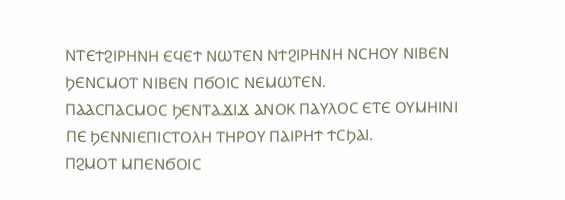ⲚⲦⲈϮϨⲒⲢⲎⲚⲎ ⲈϤⲈϮ ⲚⲰⲦⲈⲚ ⲚϮϨⲒⲢⲎⲚⲎ ⲚⲤⲎⲞⲨ ⲚⲒⲂⲈⲚ ϦⲈⲚⲤⲘⲞⲦ ⲚⲒⲂⲈⲚ ⲠϬⲞⲒⲤ ⲚⲈⲘⲰⲦⲈⲚ.
ⲠⲀⲀⲤⲠⲀⲤⲘⲞⲤ ϦⲈⲚⲦⲀϪⲒϪ ⲀⲚⲞⲔ ⲠⲀⲨⲖⲞⲤ ⲈⲦⲈ ⲞⲨⲘⲎⲒⲚⲒ ⲠⲈ ϦⲈⲚⲚⲒⲈⲠⲒⲤⲦⲞⲖⲎ ⲦⲎⲢⲞⲨ ⲠⲀⲒⲢⲎϮ ϮⲤϦⲀⲒ.
ⲠϨⲘⲞⲦ ⲘⲠⲈⲚϬⲞⲒⲤ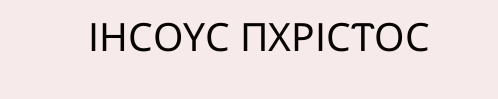ⲒⲎⲤⲞⲨⲤ ⲠⲬⲢⲒⲤⲦⲞⲤ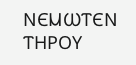ⲚⲈⲘⲰⲦⲈⲚ ⲦⲎⲢⲞⲨ